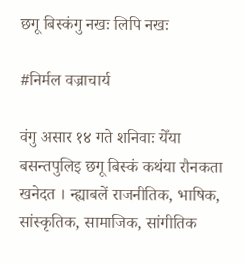छगू बिस्कंगु नखः लिपि नखः

#निर्मल वज्राचार्य

वंगु असार १४ गते शनिवाः येँया बसन्तपुलिइ छगू बिस्कं कथंया रौनकता खनेदत । न्ह्याबलें राजनीतिक, भाषिक, सांस्कृतिक, सामाजिक, सांगीतिक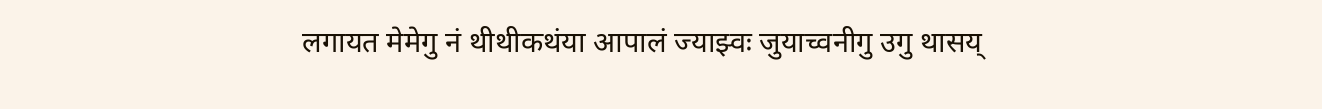लगायत मेमेगु नं थीथीकथंया आपालं ज्याझ्वः जुयाच्वनीगु उगु थासय्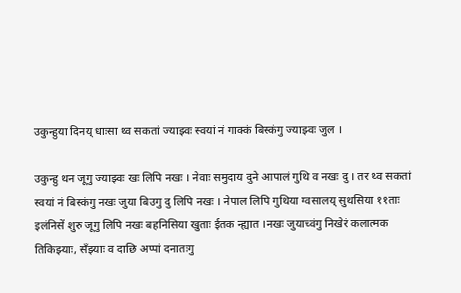उकुन्हुया दिनय् धाःसा थ्व सकतां ज्याझ्वः स्वयां नं गाक्कं बिस्कंगु ज्याझ्वः जुल ।

उकुन्हु थन जूगु ज्याझ्वः खः लिपि नखः । नेवाः समुदाय दुने आपालं गुथि व नखः दु । तर थ्व सकतां स्वयां नं बिस्कंगु नखः जुया बिउगु दु लिपि नखः । नेपाल लिपि गुथिया ग्वसालय् सुथसिया ११ताः इलंनिसें शुरु जूगु लिपि नखः बहनिसिया खुताः ईतक न्ह्यात ।नखः जुयाच्वंगु निखेरं कलात्मक तिकिझ्याः, सँझ्याः व दाछि अप्पां दनातःगु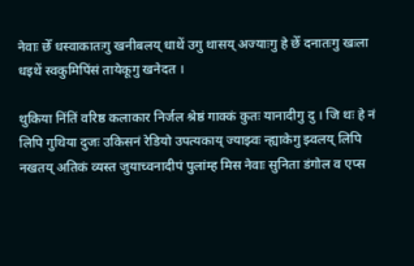नेवाः छेँ धस्वाकातःगु खनीबलय् धाथें उगु थासय् अज्याःगु हे छेँ दनातःगु खःला धइथें स्वकुमिपिंसं तायेकूगु खनेदत ।

थुकिया निंतिं वरिष्ठ कलाकार निर्जल श्रेष्ठं गाक्कं कुतः यानादीगु दु । जि थः हे नं लिपि गुथिया दुजः उकिसनं रेडियो उपत्यकाय् ज्याझ्वः न्ह्याकेगु झ्वलय् लिपि नखतय् अतिकं व्यस्त जुयाच्वनादीपं पुलांम्ह मिस नेवाः सुनिता डंगोल व एप्स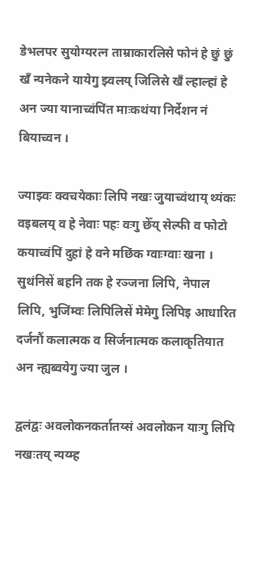डेभलपर सुयोग्यरत्न ताम्राकारलिसे फोनं हे छुं छुं खँ न्यनेकने यायेगु झ्वलय् जिलिसे खँ ल्हाल्हां हे अन ज्या यानाच्वंपिंत माःकथंया निर्देशन नं बियाच्वन ।

ज्याझ्वः क्वचयेकाः लिपि नखः जुयाच्वंथाय् थ्यंकः वइबलय् व हे नेवाः पहः वःगु छेँय् सेल्फी व फोटो कयाच्वंपिं दुहां हे वने मछिंक ग्वाःग्वाः खना । सुथंनिसें बहनि तक हे रञ्जना लिपि, नेपाल लिपि, भुजिंम्वः लिपिलिसें मेमेगु लिपिइ आधारित दर्जनौं कलात्मक व सिर्जनात्मक कलाकृतियात अन न्ह्यब्वयेगु ज्या जुल ।

द्वलंद्वः अवलोकनकर्तातय्सं अवलोकन याःगु लिपि नखःतय् न्यय्म्ह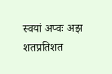स्वयां अप्वः अझ शतप्रतिशत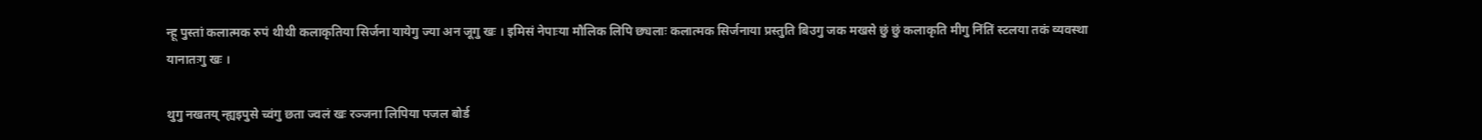न्हू पुस्तां कलात्मक रुपं थीथी कलाकृतिया सिर्जना यायेगु ज्या अन जूगु खः । इमिसं नेपाःया मौलिक लिपि छ्यलाः कलात्मक सिर्जनाया प्रस्तुति बिउगु जक मखसे छुं छुं कलाकृति मीगु निंतिं स्टलया तकं व्यवस्था यानातःगु खः ।

थुगु नखतय् न्ह्यइपुसे च्वंगु छता ज्वलं खः रञ्जना लिपिया पजल बोर्ड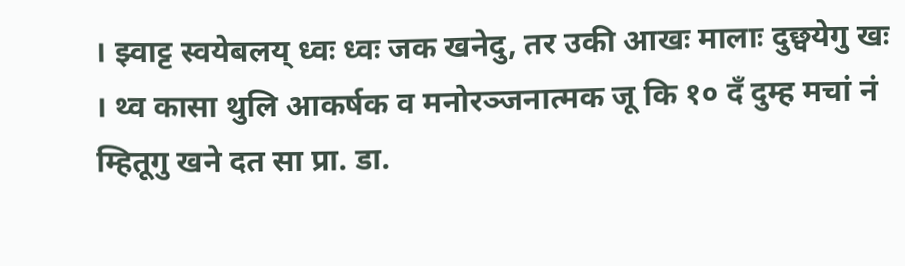। झ्वाट्ट स्वयेबलय् ध्वः ध्वः जक खनेदु, तर उकी आखः मालाः दुछ्वयेगु खः । थ्व कासा थुलि आकर्षक व मनोरञ्जनात्मक जू कि १० दँ दुम्ह मचां नं म्हितूगु खने दत सा प्रा. डा.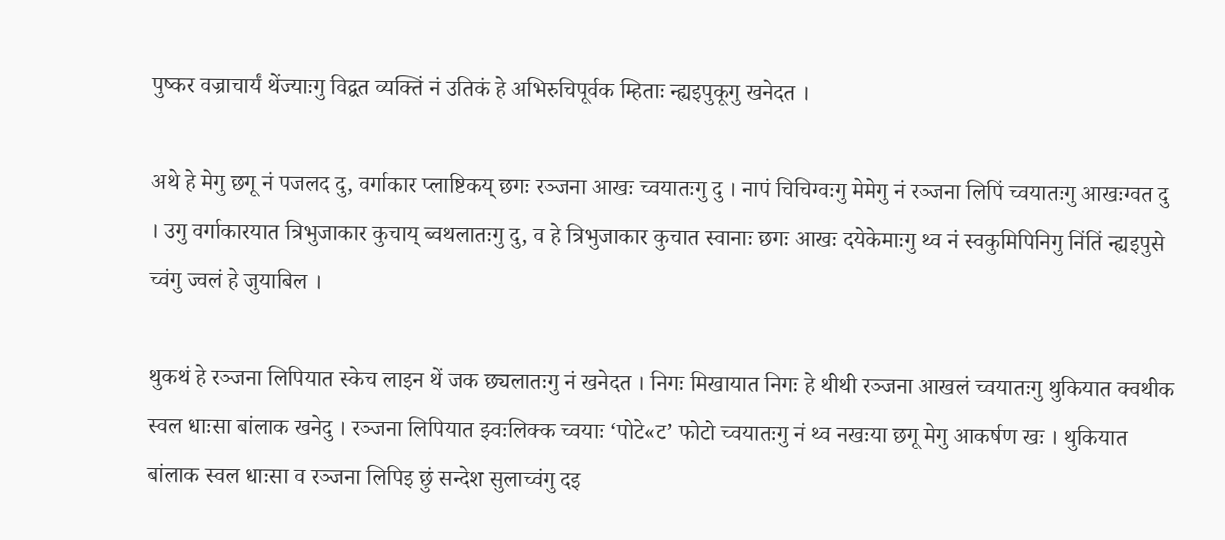पुष्कर वज्राचार्यं थेंज्याःगु विद्वत व्यक्तिं नं उतिकं हे अभिरुचिपूर्वक म्हिताः न्ह्यइपुकूगु खनेदत ।

अथे हे मेगु छगू नं पजलद दु, वर्गाकार प्लाष्टिकय् छगः रञ्जना आखः च्वयातःगु दु । नापं चिचिग्वःगु मेमेगु नं रञ्जना लिपिं च्वयातःगु आखःग्वत दु । उगु वर्गाकारयात त्रिभुजाकार कुचाय् ब्वथलातःगु दु, व हे त्रिभुजाकार कुचात स्वानाः छगः आखः दयेकेमाःगु थ्व नं स्वकुमिपिनिगु निंतिं न्ह्यइपुसे च्वंगु ज्वलं हे जुयाबिल ।

थुकथं हे रञ्जना लिपियात स्केच लाइन थें जक छ्यलातःगु नं खनेदत । निगः मिखायात निगः हे थीथी रञ्जना आखलं च्वयातःगु थुकियात क्वथीक स्वल धाःसा बांलाक खनेदु । रञ्जना लिपियात झ्वःलिक्क च्वयाः ‘पोटे«ट’ फोटो च्वयातःगु नं थ्व नखःया छगू मेगु आकर्षण खः । थुकियात बांलाक स्वल धाःसा व रञ्जना लिपिइ छुं सन्देश सुलाच्वंगु दइ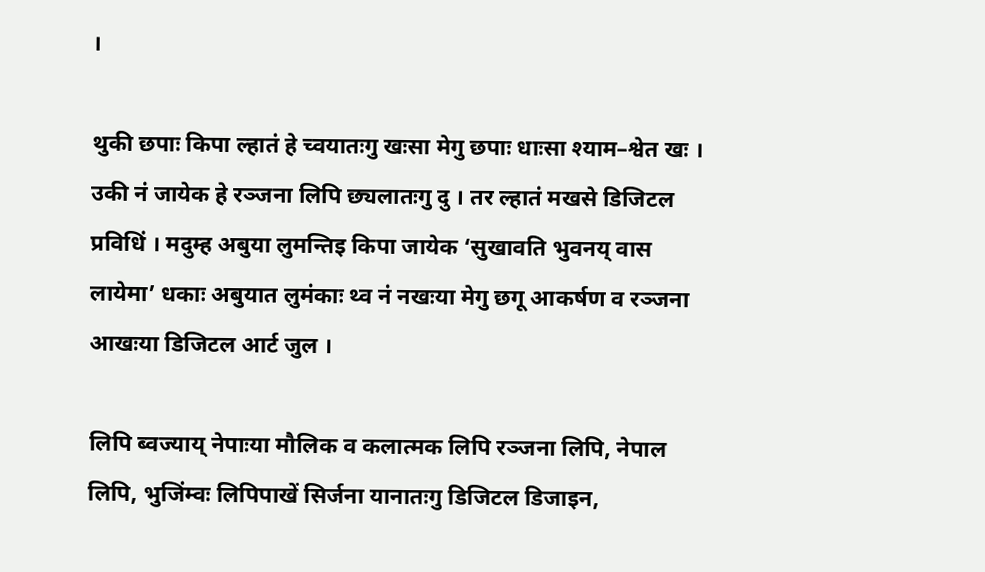।

थुकी छपाः किपा ल्हातं हे च्वयातःगु खःसा मेगु छपाः धाःसा श्याम–श्वेत खः । उकी नं जायेक हे रञ्जना लिपि छ्यलातःगु दु । तर ल्हातं मखसे डिजिटल प्रविधिं । मदुम्ह अबुया लुमन्तिइ किपा जायेक ‘सुखावति भुवनय् वास लायेमा’ धकाः अबुयात लुमंकाः थ्व नं नखःया मेगु छगू आकर्षण व रञ्जना आखःया डिजिटल आर्ट जुल ।

लिपि ब्वज्याय् नेपाःया मौलिक व कलात्मक लिपि रञ्जना लिपि, नेपाल लिपि, भुजिंम्वः लिपिपाखें सिर्जना यानातःगु डिजिटल डिजाइन,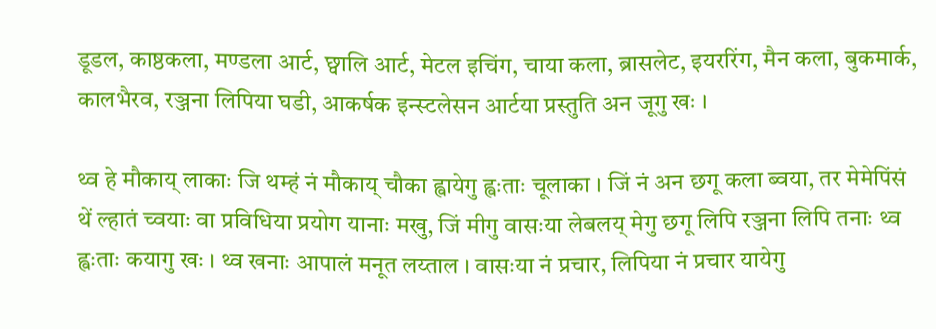डूडल, काष्ठकला, मण्डला आर्ट, छ्वालि आर्ट, मेटल इचिंग, चाया कला, ब्रासलेट, इयररिंग, मैन कला, बुकमार्क, कालभैरव, रञ्जना लिपिया घडी, आकर्षक इन्स्टलेसन आर्टया प्रस्तुति अन जूगु खः ।

थ्व हे मौकाय् लाकाः जि थम्हं नं मौकाय् चौका ह्वायेगु ह्वःताः चूलाका । जिं नं अन छगू कला ब्वया, तर मेमेपिंसं थें ल्हातं च्वयाः वा प्रविधिया प्रयोग यानाः मखु, जिं मीगु वासःया लेबलय् मेगु छगू लिपि रञ्जना लिपि तनाः थ्व ह्वःताः कयागु खः । थ्व खनाः आपालं मनूत लय्ताल । वासःया नं प्रचार, लिपिया नं प्रचार यायेगु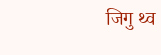जिगु थ्व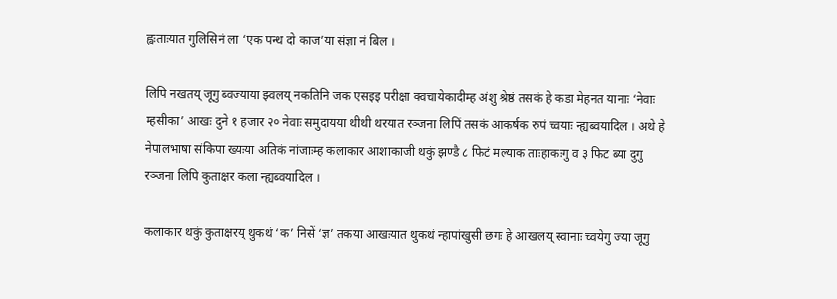ह्वःताःयात गुलिसिनं ला ‘एक पन्थ दो काज’या संज्ञा नं बिल ।

लिपि नखतय् जूगु ब्वज्याया झ्वलय् नकतिनि जक एसइइ परीक्षा क्वचायेकादीम्ह अंशु श्रेष्ठं तसकं हे कडा मेहनत यानाः ‘नेवाः म्हसीका’ आखः दुने १ हजार २० नेवाः समुदायया थीथी थरयात रञ्जना लिपिं तसकं आकर्षक रुपं च्वयाः न्ह्यब्वयादिल । अथे हे नेपालभाषा संकिपा ख्यःया अतिकं नांजाःम्ह कलाकार आशाकाजी थकुं झण्डै ८ फिटं मल्याक ताःहाकःगु व ३ फिट ब्या दुगु रञ्जना लिपि कुताक्षर कला न्ह्यब्वयादिल ।

कलाकार थकुं कुताक्षरय् थुकथं ‘क’ निसें ‘ज्ञ’ तकया आखःयात थुकथं न्हापांखुसी छगः हे आखलय् स्वानाः च्वयेगु ज्या जूगु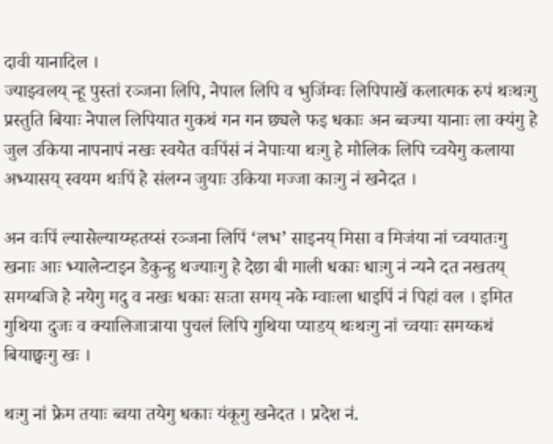दावी यानादिल ।
ज्याझ्वलय् न्हू पुस्तां रञ्जना लिपि, नेपाल लिपि व भुजिंम्वः लिपिपाखें कलात्मक रुपं थःथःगु प्रस्तुति बियाः नेपाल लिपियात गुकथं गन गन छ्यले फइ धकाः अन ब्वज्या यानाः ला क्यंगु हे जुल उकिया नापनापं नखः स्वयेत वःपिंसं नं नेपाःया थःगु हे मौलिक लिपि च्वयेगु कलाया अभ्यासय् स्वयम थःपिं हे संलग्न जुयाः उकिया मज्जा काःगु नं खनेदत ।

अन वःपिं ल्यासेल्याय्म्हतय्सं रञ्जना लिपिं ‘लभ’ साइनय् मिसा व मिजंया नां च्वयातःगु खनाः आः भ्यालेन्टाइन डेकुन्हु थज्याःगु हे देछा बी माली धकाः धाःगु नं न्यने दत नखतय् समय्बजि हे नयेगु मदु व नखः धकाः सःता समय् नके म्वाःला धाइपिं नं पिहां वल । इमित गुथिया दुजः व क्यालिजात्राया पुचलं लिपि गुथिया प्याडय् थःथःगु नां च्वयाः समय्कथं बियाछ्वःगु खः ।

थःगु नां फ्रेम तयाः ब्वया तयेगु धकाः यंकूगु खनेदत । प्रदेश नं.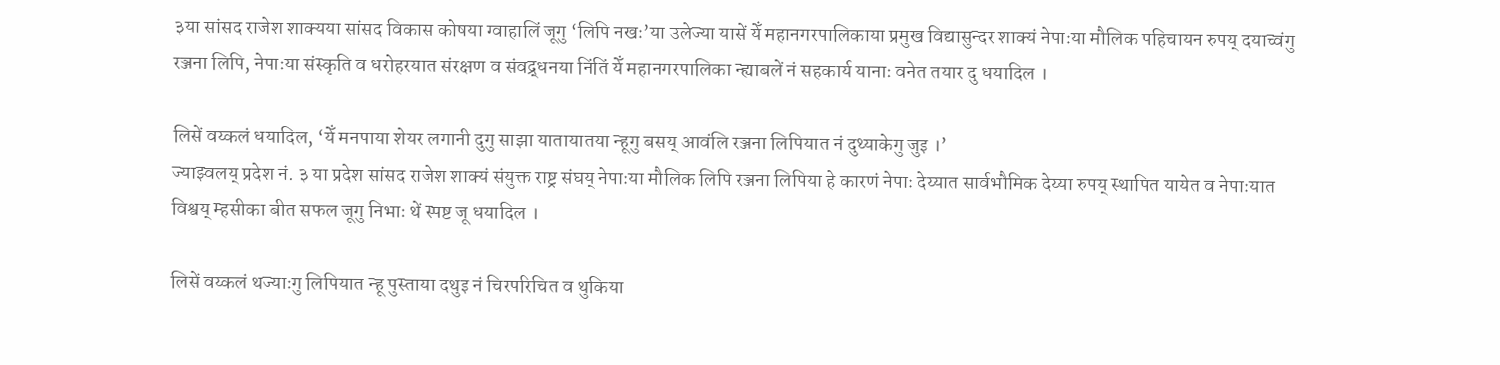३या सांसद राजेश शाक्यया सांसद विकास कोषया ग्वाहालिं जूगु ‘लिपि नखः’या उलेज्या यासें येँ महानगरपालिकाया प्रमुख विद्यासुन्दर शाक्यं नेपाःया मौलिक पहिचायन रुपय् दयाच्वंगु रञ्जना लिपि, नेपाःया संस्कृति व धरोहरयात संरक्षण व संवद्र्धनया निंतिं येँ महानगरपालिका न्ह्याबलें नं सहकार्य यानाः वनेत तयार दु धयादिल ।

लिसें वय्कलं धयादिल, ‘येँ मनपाया शेयर लगानी दुगु साझा यातायातया न्हूगु बसय् आवंलि रञ्जना लिपियात नं दुथ्याकेगु जुइ ।’
ज्याझ्वलय् प्रदेश नं. ३ या प्रदेश सांसद राजेश शाक्यं संयुक्त राष्ट्र संघय् नेपाःया मौलिक लिपि रञ्जना लिपिया हे कारणं नेपाः देय्यात सार्वभौमिक देय्या रुपय् स्थापित यायेत व नेपाःयात विश्वय् म्हसीका बीत सफल जूगु निभाः थें स्पष्ट जू धयादिल ।

लिसें वय्कलं थज्याःगु लिपियात न्हू पुस्ताया दथुइ नं चिरपरिचित व थुकिया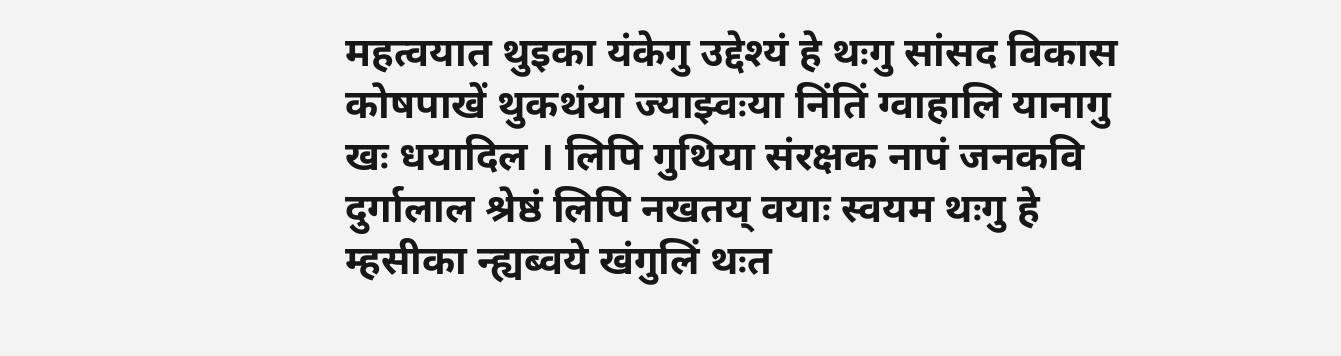महत्वयात थुइका यंकेगु उद्देश्यं हे थःगु सांसद विकास कोषपाखें थुकथंया ज्याझ्वःया निंतिं ग्वाहालि यानागु खः धयादिल । लिपि गुथिया संरक्षक नापं जनकवि दुर्गालाल श्रेष्ठं लिपि नखतय् वयाः स्वयम थःगु हे म्हसीका न्ह्यब्वये खंगुलिं थःत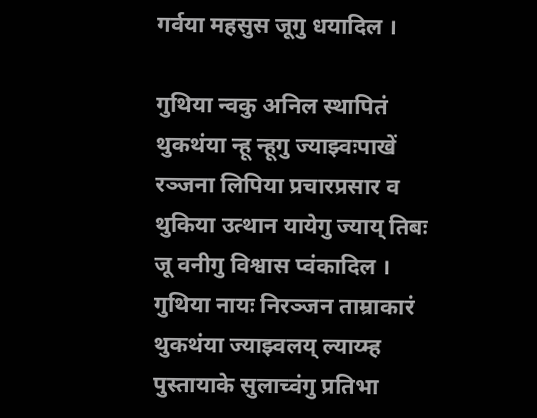गर्वया महसुस जूगु धयादिल ।

गुथिया न्वकु अनिल स्थापितं थुकथंया न्हू न्हूगु ज्याझ्वःपाखें रञ्जना लिपिया प्रचारप्रसार व थुकिया उत्थान यायेगु ज्याय् तिबः जू वनीगु विश्वास प्वंकादिल । गुथिया नायः निरञ्जन ताम्राकारं थुकथंया ज्याझ्वलय् ल्याय्म्ह पुस्तायाके सुलाच्वंगु प्रतिभा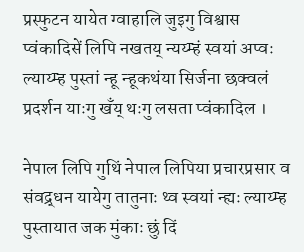प्रस्फुटन यायेत ग्वाहालि जुइगु विश्वास प्वंकादिसें लिपि नखतय् न्यय्म्हं स्वयां अप्वः ल्याय्म्ह पुस्तां न्हू न्हूकथंया सिर्जना छक्वलं प्रदर्शन याःगु खँय् थःगु लसता प्वंकादिल ।

नेपाल लिपि गुथिं नेपाल लिपिया प्रचारप्रसार व संवद्र्धन यायेगु तातुनाः थ्व स्वयां न्ह्यः ल्याय्म्ह पुस्तायात जक मुंकाः छुं दिं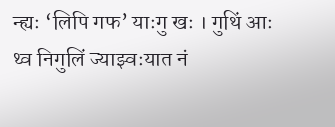न्ह्यः ‘लिपि गफ’ याःगु खः । गुथिं आः थ्व निगुलिं ज्याझ्वःयात नं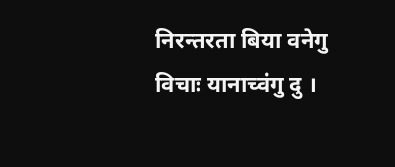निरन्तरता बिया वनेगु विचाः यानाच्वंगु दु ।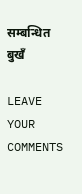सम्बन्धित बुखँ

LEAVE YOUR COMMENTS